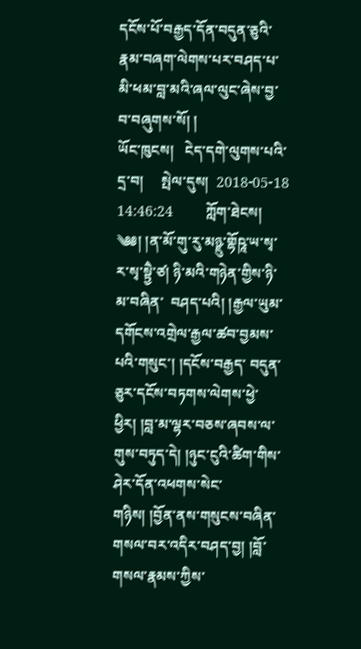དངོས་པོ་བརྒྱད་དོན་བདུན་ཅུའི་རྣམ་བཞག་ལེགས་པར་བཤད་པ་མི་ཕམ་བླ་མའི་ཞལ་ལུང་ཞེས་བྱ་བ་བཞུགས་སོ། །
ཡོང་ཁུངས།   ངེད་དགེ་ལུགས་པའི་དྲ་བ།     སྤེལ་དུས།  2018-05-18 14:46:24         ཀློག་ཐེངས།
༄༅། །ན་མོ་གུ་རུ་མཉྫུ་གྷོཥཱ་ཡ་སྭ་ར་སྭ་སྟྱཻ་ཙ། ཉི་མའི་གཉེན་གྱིས་ཉི་མ་བཞིན་  བཤད་པའི། །རྒྱལ་ཡུམ་དགོངས་འགྲེལ་རྒྱལ་ཚབ་བྱམས་པའི་གསུང་། །དངོས་བརྒྱད་ བདུན་ཅུར་དངོས་བཏགས་ལེགས་ཕྱེ་ཕྱིར། །བླ་མ་ལྷར་བཅས་ཞབས་ལ་གུས་བཏུད་དེ། །ཉུང་ངུའི་ཚིག་གིས་ཤེར་དོན་འཕགས་སེང་གཉིས། །བྱོན་ནས་གསུངས་བཞིན་  གསལ་བར་འདིར་བཤད་བྱ། །བློ་གསལ་རྣམས་ཀྱིས་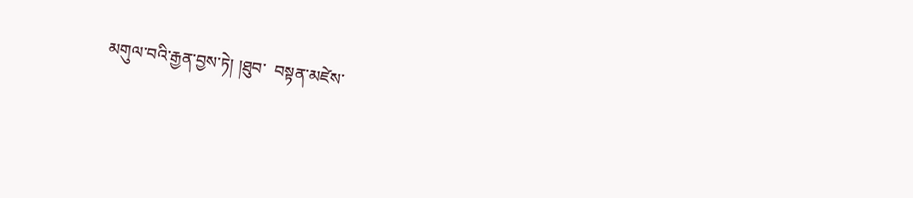མགུལ་བའི་རྒྱན་བྱས་ཏེ། །ཐུབ་  བསྟན་མཛེས་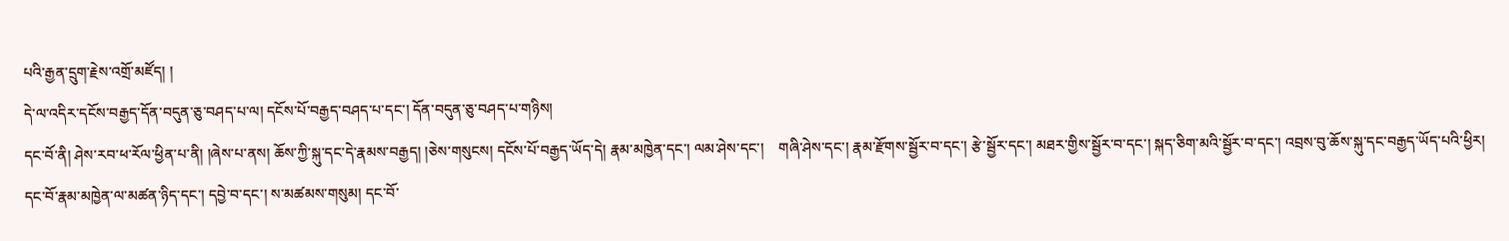པའི་རྒྱན་དྲུག་རྗེས་འགྲོ་མཛོད། །
དེ་ལ་འདིར་དངོས་བརྒྱད་དོན་བདུན་ཅུ་བཤད་པ་ལ། དངོས་པོ་བརྒྱད་བཤད་པ་དང་། དོན་བདུན་ཅུ་བཤད་པ་གཉིས།
དང་བོ་ནི། ཤེས་རབ་ཕ་རོལ་ཕྱིན་པ་ནི། །ཞེས་པ་ནས། ཆོས་ཀྱི་སྐུ་དང་དེ་རྣམས་བརྒྱད། །ཅེས་གསུངས། དངོས་པོ་བརྒྱད་ཡོད་དེ། རྣམ་མཁྱེན་དང་། ལམ་ཤེས་དང་།    གཞི་ཤེས་དང་། རྣམ་རྫོགས་སྦྱོར་བ་དང་། རྩེ་སྦྱོར་དང་། མཐར་གྱིས་སྦྱོར་བ་དང་། སྐད་ཅིག་མའི་སྦྱོར་བ་དང་། འབྲས་བུ་ཆོས་སྐུ་དང་བརྒྱད་ཡོད་པའི་ཕྱིར།
དང་བོ་རྣམ་མཁྱེན་ལ་མཚན་ཉིད་དང་། དབྱེ་བ་དང་། ས་མཚམས་གསུམ། དང་བོ་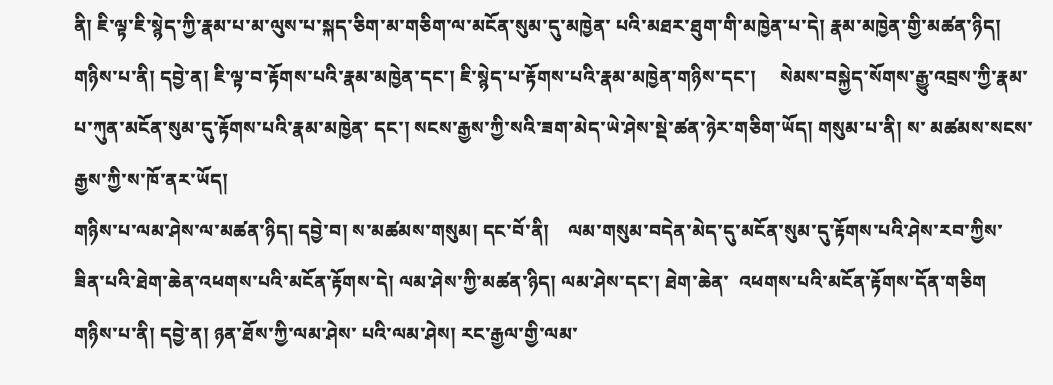ནི། ཇི་ལྟ་ཇི་སྙེད་ཀྱི་རྣམ་པ་མ་ལུས་པ་སྐད་ཅིག་མ་གཅིག་ལ་མངོན་སུམ་དུ་མཁྱེན་ པའི་མཐར་ཐུག་གི་མཁྱེན་པ་དེ། རྣམ་མཁྱེན་གྱི་མཚན་ཉིད། གཉིས་པ་ནི། དབྱེ་ན། ཇི་ལྟ་བ་རྟོགས་པའི་རྣམ་མཁྱེན་དང་། ཇི་སྙེད་པ་རྟོགས་པའི་རྣམ་མཁྱེན་གཉིས་དང་།     སེམས་བསྐྱེད་སོགས་རྒྱུ་འབྲས་ཀྱི་རྣམ་པ་ཀུན་མངོན་སུམ་དུ་རྟོགས་པའི་རྣམ་མཁྱེན་ དང་། སངས་རྒྱས་ཀྱི་སའི་ཟག་མེད་ཡེ་ཤེས་སྡེ་ཚན་ཉེར་གཅིག་ཡོད། གསུམ་པ་ནི། ས་ མཚམས་སངས་རྒྱས་ཀྱི་ས་ཁོ་ནར་ཡོད།
གཉིས་པ་ལམ་ཤེས་ལ་མཚན་ཉིད། དབྱེ་བ། ས་མཚམས་གསུམ། དང་བོ་ནི།    ལམ་གསུམ་བདེན་མེད་དུ་མངོན་སུམ་དུ་རྟོགས་པའི་ཤེས་རབ་ཀྱིས་ཟིན་པའི་ཐེག་ཆེན་འཕགས་པའི་མངོན་རྟོགས་དེ། ལམ་ཤེས་ཀྱི་མཚན་ཉིད། ལམ་ཤེས་དང་། ཐེག་ཆེན་  འཕགས་པའི་མངོན་རྟོགས་དོན་གཅིག གཉིས་པ་ནི། དབྱེ་ན། ཉན་ཐོས་ཀྱི་ལམ་ཤེས་ པའི་ལམ་ཤེས། རང་རྒྱལ་གྱི་ལམ་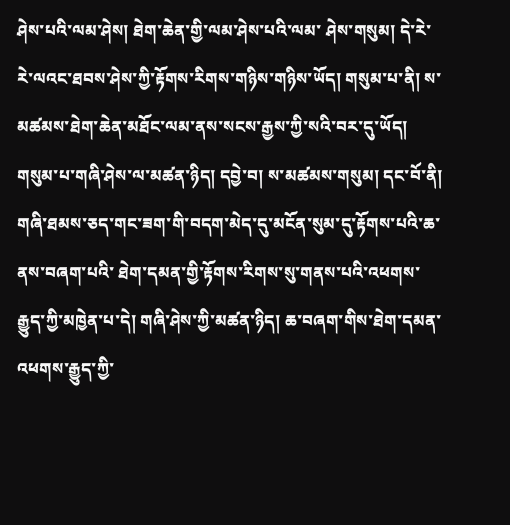ཤེས་པའི་ལམ་ཤེས། ཐེག་ཆེན་གྱི་ལམ་ཤེས་པའི་ལམ་ ཤེས་གསུམ། དེ་རེ་རེ་ལའང་ཐབས་ཤེས་ཀྱི་རྟོགས་རིགས་གཉིས་གཉིས་ཡོད། གསུམ་པ་ནི། ས་མཚམས་ཐེག་ཆེན་མཐོང་ལམ་ནས་སངས་རྒྱས་ཀྱི་སའི་བར་དུ་ཡོད།
གསུམ་པ་གཞི་ཤེས་ལ་མཚན་ཉིད། དབྱེ་བ། ས་མཚམས་གསུམ། དང་བོ་ནི། གཞི་ཐམས་ཅད་གང་ཟག་གི་བདག་མེད་དུ་མངོན་སུམ་དུ་རྟོགས་པའི་ཆ་ནས་བཞག་པའི་ ཐེག་དམན་གྱི་རྟོགས་རིགས་སུ་གནས་པའི་འཕགས་རྒྱུད་ཀྱི་མཁྱེན་པ་དེ། གཞི་ཤེས་ཀྱི་མཚན་ཉིད། ཆ་བཞག་གིས་ཐེག་དམན་འཕགས་རྒྱུད་ཀྱི་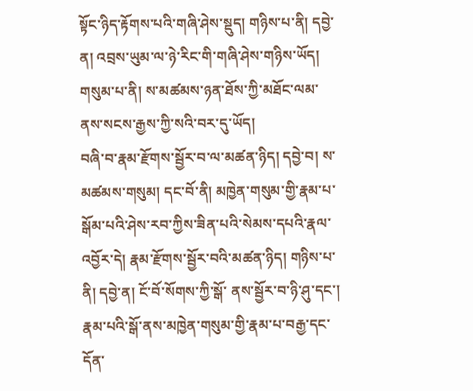སྟོང་ཉིད་རྟོགས་པའི་གཞི་ཤེས་སྡུད། གཉིས་པ་ནི། དབྱེ་ན། འབྲས་ཡུམ་ལ་ཉེ་རིང་གི་གཞི་ཤེས་གཉིས་ཡོད། གསུམ་པ་ནི། ས་མཚམས་ཉན་ཐོས་ཀྱི་མཐོང་ལམ་ནས་སངས་རྒྱས་ཀྱི་སའི་བར་དུ་ཡོད།
བཞི་བ་རྣམ་རྫོགས་སྦྱོར་བ་ལ་མཚན་ཉིད། དབྱེ་བ། ས་མཚམས་གསུམ། དང་བོ་ནི། མཁྱེན་གསུམ་གྱི་རྣམ་པ་སྒོམ་པའི་ཤེས་རབ་ཀྱིས་ཟིན་པའི་སེམས་དཔའི་རྣལ་   འབྱོར་དེ། རྣམ་རྫོགས་སྦྱོར་བའི་མཚན་ཉིད། གཉིས་པ་ནི། དབྱེ་ན། ངོ་བོ་སོགས་ཀྱི་སྒོ་ ནས་སྦྱོར་བ་ཉི་ཤུ་དང་། རྣམ་པའི་སྒོ་ནས་མཁྱེན་གསུམ་གྱི་རྣམ་པ་བརྒྱ་དང་དོན་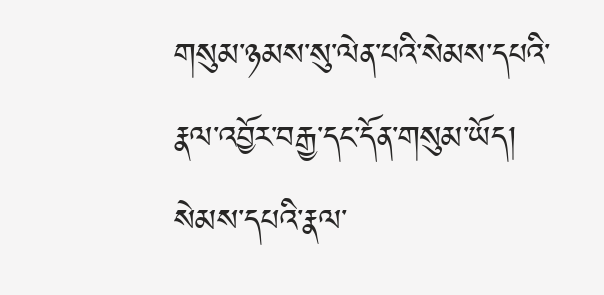གསུམ་ཉམས་སུ་ལེན་པའི་སེམས་དཔའི་རྣལ་འབྱོར་བརྒྱ་དང་དོན་གསུམ་ཡོད། སེམས་དཔའི་རྣལ་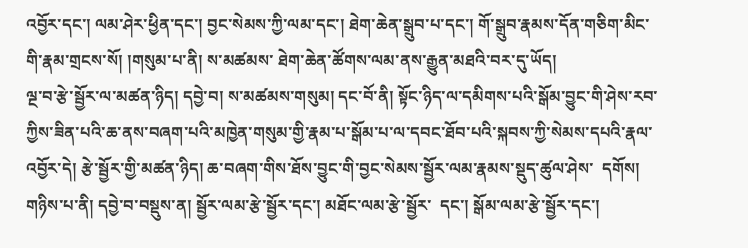འབྱོར་དང་། ལམ་ཤེར་ཕྱིན་དང་། བྱང་སེམས་ཀྱི་ལམ་དང་། ཐེག་ཆེན་སྒྲུབ་པ་དང་། གོ་སྒྲུབ་རྣམས་དོན་གཅིག་མིང་གི་རྣམ་གྲངས་སོ། །གསུམ་པ་ནི། ས་མཚམས་ ཐེག་ཆེན་ཚོགས་ལམ་ནས་རྒྱུན་མཐའི་བར་དུ་ཡོད།
ལྔ་བ་རྩེ་སྦྱོར་ལ་མཚན་ཉིད། དབྱེ་བ། ས་མཚམས་གསུམ། དང་བོ་ནི། སྟོང་ཉིད་ལ་དམིགས་པའི་སྒོམ་བྱུང་གི་ཤེས་རབ་ཀྱིས་ཟིན་པའི་ཆ་ནས་བཞག་པའི་མཁྱེན་གསུམ་གྱི་རྣམ་པ་སྒོམ་པ་ལ་དབང་ཐོབ་པའི་སྐབས་ཀྱི་སེམས་དཔའི་རྣལ་འབྱོར་དེ། རྩེ་སྦྱོར་གྱི་མཚན་ཉིད། ཆ་བཞག་གིས་ཐོས་བྱུང་གི་བྱང་སེམས་སྦྱོར་ལམ་རྣམས་སྡུད་ཚུལ་ཤེས་  དགོས། གཉིས་པ་ནི། དབྱེ་བ་བསྡུས་ན། སྦྱོར་ལམ་རྩེ་སྦྱོར་དང་། མཐོང་ལམ་རྩེ་སྦྱོར་  དང་། སྒོམ་ལམ་རྩེ་སྦྱོར་དང་།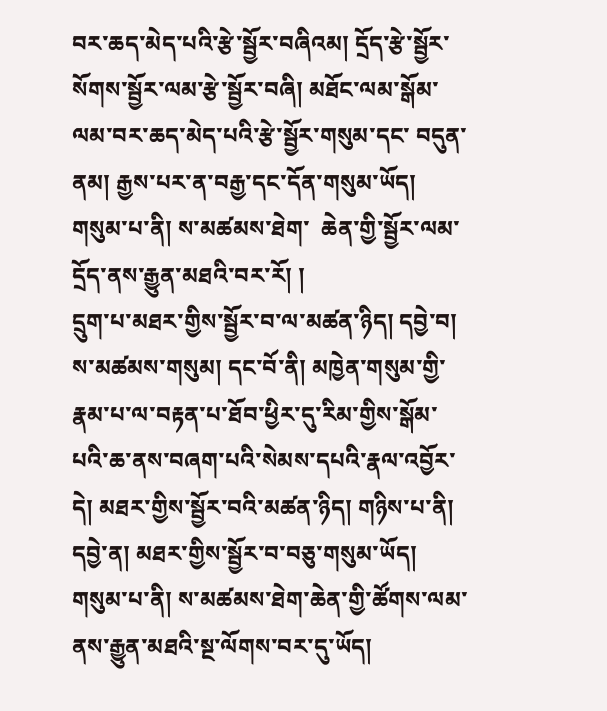བར་ཆད་མེད་པའི་རྩེ་སྦྱོར་བཞིའམ། དྲོད་རྩེ་སྦྱོར་སོགས་སྦྱོར་ལམ་རྩེ་སྦྱོར་བཞི། མཐོང་ལམ་སྒོམ་ལམ་བར་ཆད་མེད་པའི་རྩེ་སྦྱོར་གསུམ་དང་ བདུན་ནམ། རྒྱས་པར་ན་བརྒྱ་དང་དོན་གསུམ་ཡོད། གསུམ་པ་ནི། ས་མཚམས་ཐེག་  ཆེན་གྱི་སྦྱོར་ལམ་དྲོད་ནས་རྒྱུན་མཐའི་བར་རོ། །
དྲུག་པ་མཐར་གྱིས་སྦྱོར་བ་ལ་མཚན་ཉིད། དབྱེ་བ། ས་མཚམས་གསུམ། དང་བོ་ནི། མཁྱེན་གསུམ་གྱི་རྣམ་པ་ལ་བརྟན་པ་ཐོབ་ཕྱིར་དུ་རིམ་གྱིས་སྒོམ་པའི་ཆ་ནས་བཞག་པའི་སེམས་དཔའི་རྣལ་འབྱོར་དེ། མཐར་གྱིས་སྦྱོར་བའི་མཚན་ཉིད། གཉིས་པ་ནི། དབྱེ་ན། མཐར་གྱིས་སྦྱོར་བ་བཅུ་གསུམ་ཡོད། གསུམ་པ་ནི། ས་མཚམས་ཐེག་ཆེན་གྱི་ཚོགས་ལམ་ནས་རྒྱུན་མཐའི་སྔ་ལོགས་བར་དུ་ཡོད།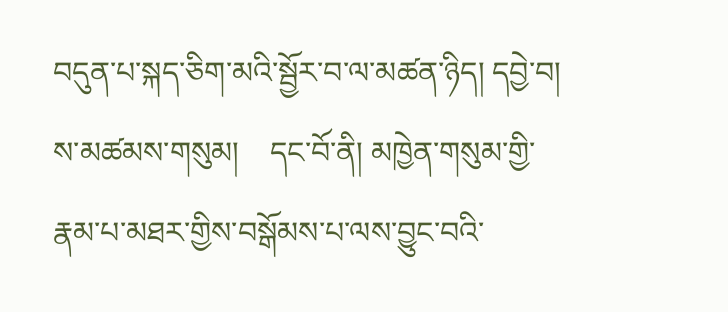བདུན་པ་སྐད་ཅིག་མའི་སྦྱོར་བ་ལ་མཚན་ཉིད། དབྱེ་བ། ས་མཚམས་གསུམ།    དང་བོ་ནི། མཁྱེན་གསུམ་གྱི་རྣམ་པ་མཐར་གྱིས་བསྒོམས་པ་ལས་བྱུང་བའི་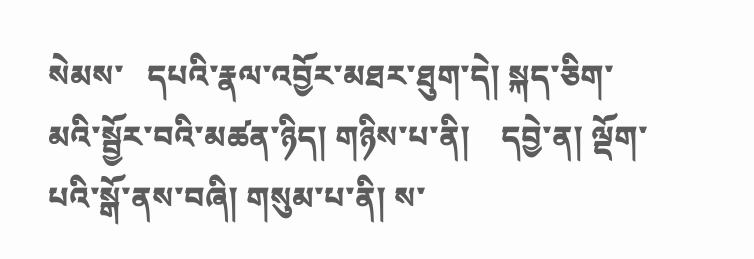སེམས་   དཔའི་རྣལ་འབྱོར་མཐར་ཐུག་དེ། སྐད་ཅིག་མའི་སྦྱོར་བའི་མཚན་ཉིད། གཉིས་པ་ནི།    དབྱེ་ན། ལྡོག་པའི་སྒོ་ནས་བཞི། གསུམ་པ་ནི། ས་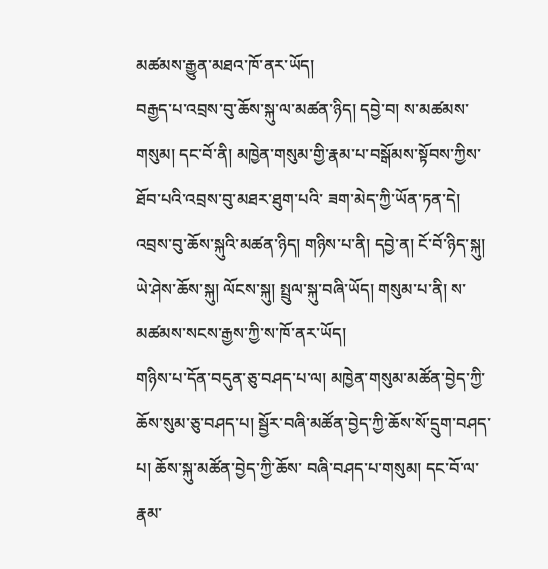མཚམས་རྒྱུན་མཐའ་ཁོ་ནར་ཡོད།
བརྒྱད་པ་འབྲས་བུ་ཆོས་སྐུ་ལ་མཚན་ཉིད། དབྱེ་བ། ས་མཚམས་གསུམ། དང་བོ་ནི། མཁྱེན་གསུམ་གྱི་རྣམ་པ་བསྒོམས་སྟོབས་ཀྱིས་ཐོབ་པའི་འབྲས་བུ་མཐར་ཐུག་པའི་ ཟག་མེད་ཀྱི་ཡོན་ཏན་དེ། འབྲས་བུ་ཆོས་སྐུའི་མཚན་ཉིད། གཉིས་པ་ནི། དབྱེ་ན། ངོ་བོ་ཉིད་སྐུ། ཡེ་ཤེས་ཆོས་སྐུ། ལོངས་སྐུ། སྤྲུལ་སྐུ་བཞི་ཡོད། གསུམ་པ་ནི། ས་མཚམས་སངས་རྒྱས་ཀྱི་ས་ཁོ་ནར་ཡོད།
གཉིས་པ་དོན་བདུན་ཅུ་བཤད་པ་ལ། མཁྱེན་གསུམ་མཚོན་བྱེད་ཀྱི་ཆོས་སུམ་ཅུ་བཤད་པ། སྦྱོར་བཞི་མཚོན་བྱེད་ཀྱི་ཆོས་སོ་དྲུག་བཤད་པ། ཆོས་སྐུ་མཚོན་བྱེད་ཀྱི་ཆོས་ བཞི་བཤད་པ་གསུམ། དང་བོ་ལ་རྣམ་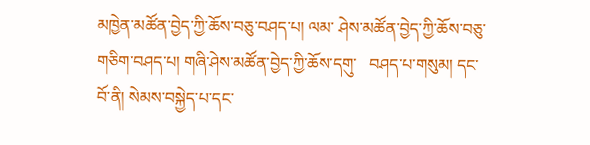མཁྱེན་མཚོན་བྱེད་ཀྱི་ཆོས་བཅུ་བཤད་པ། ལམ་ ཤེས་མཚོན་བྱེད་ཀྱི་ཆོས་བཅུ་གཅིག་བཤད་པ། གཞི་ཤེས་མཚོན་བྱེད་ཀྱི་ཆོས་དགུ་   བཤད་པ་གསུམ། དང་བོ་ནི། སེམས་བསྐྱེད་པ་དང་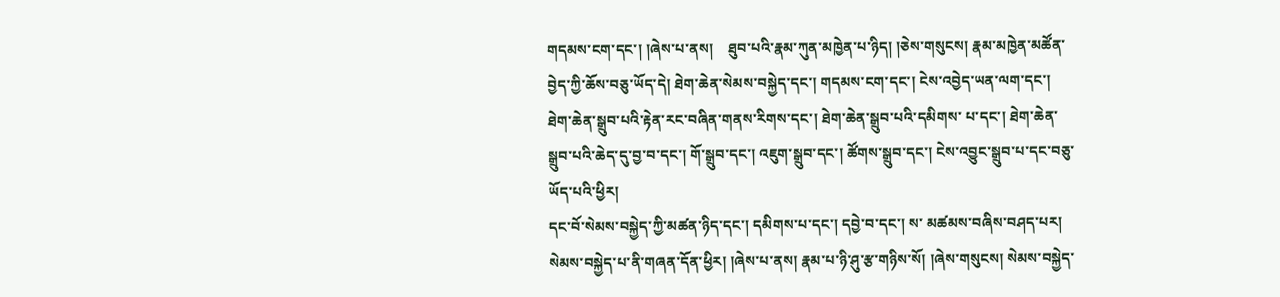གདམས་ངག་དང་། །ཞེས་པ་ནས།    ཐུབ་པའི་རྣམ་ཀུན་མཁྱེན་པ་ཉིད། །ཅེས་གསུངས། རྣམ་མཁྱེན་མཚོན་བྱེད་ཀྱི་ཆོས་བཅུ་ཡོད་དེ། ཐེག་ཆེན་སེམས་བསྐྱེད་དང་། གདམས་ངག་དང་། ངེས་འབྱེད་ཡན་ལག་དང་། ཐེག་ཆེན་སྒྲུབ་པའི་རྟེན་རང་བཞིན་གནས་རིགས་དང་། ཐེག་ཆེན་སྒྲུབ་པའི་དམིགས་ པ་དང་། ཐེག་ཆེན་སྒྲུབ་པའི་ཆེད་དུ་བྱ་བ་དང་། གོ་སྒྲུབ་དང་། འཇུག་སྒྲུབ་དང་། ཚོགས་སྒྲུབ་དང་། ངེས་འབྱུང་སྒྲུབ་པ་དང་བཅུ་ཡོད་པའི་ཕྱིར།
དང་བོ་སེམས་བསྐྱེད་ཀྱི་མཚན་ཉིད་དང་། དམིགས་པ་དང་། དབྱེ་བ་དང་། ས་ མཚམས་བཞིས་བཤད་པར། སེམས་བསྐྱེད་པ་ནི་གཞན་དོན་ཕྱིར། །ཞེས་པ་ནས། རྣམ་པ་ཉི་ཤུ་རྩ་གཉིས་སོ། །ཞེས་གསུངས། སེམས་བསྐྱེད་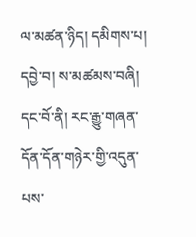ལ་མཚན་ཉིད། དམིགས་པ། དབྱེ་བ། ས་མཚམས་བཞི། དང་བོ་ནི། རང་རྒྱུ་གཞན་དོན་དོན་གཉེར་གྱི་འདུན་པས་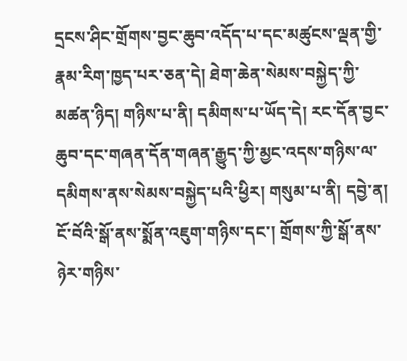དྲངས་ཤིང་གྲོགས་བྱང་ཆུབ་འདོད་པ་དང་མཚུངས་ལྡན་གྱི་རྣམ་རིག་ཁྱད་པར་ཅན་དེ། ཐེག་ཆེན་སེམས་བསྐྱེད་ཀྱི་མཚན་ཉིད། གཉིས་པ་ནི། དམིགས་པ་ཡོད་དེ། རང་དོན་བྱང་  ཆུབ་དང་གཞན་དོན་གཞན་རྒྱུད་ཀྱི་མྱང་འདས་གཉིས་ལ་དམིགས་ནས་སེམས་བསྐྱེད་པའི་ཕྱིར། གསུམ་པ་ནི། དབྱེ་ན། ངོ་བོའི་སྒོ་ནས་སྨོན་འཇུག་གཉིས་དང་། གྲོགས་ཀྱི་སྒོ་ནས་ཉེར་གཉིས་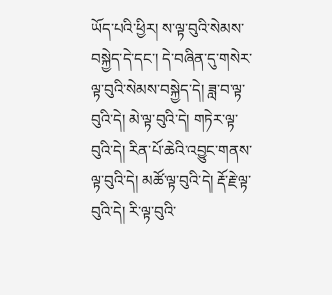ཡོད་པའི་ཕྱིར། ས་ལྟ་བུའི་སེམས་བསྐྱེད་དེ་དང་། དེ་བཞིན་དུ་གསེར་ ལྟ་བུའི་སེམས་བསྐྱེད་དེ། ཟླ་བ་ལྟ་བུའི་དེ། མེ་ལྟ་བུའི་དེ། གཏེར་ལྟ་བུའི་དེ། རིན་པོ་ཆེའི་འབྱུང་གནས་ལྟ་བུའི་དེ། མཚོ་ལྟ་བུའི་དེ། རྡོ་རྗེ་ལྟ་བུའི་དེ། རི་ལྟ་བུའི་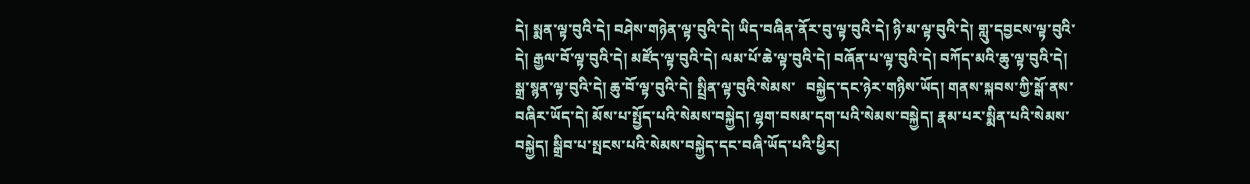དེ། སྨན་ལྟ་བུའི་དེ། བཤེས་གཉེན་ལྟ་བུའི་དེ། ཡིད་བཞིན་ནོར་བུ་ལྟ་བུའི་དེ། ཉི་མ་ལྟ་བུའི་དེ། གླུ་དབྱངས་ལྟ་བུའི་དེ། རྒྱལ་བོ་ལྟ་བུའི་དེ། མཛོད་ལྟ་བུའི་དེ། ལམ་པོ་ཆེ་ལྟ་བུའི་དེ། བཞོན་པ་ལྟ་བུའི་དེ། བཀོད་མའི་ཆུ་ལྟ་བུའི་དེ། སྒྲ་སྙན་ལྟ་བུའི་དེ། ཆུ་བོ་ལྟ་བུའི་དེ། སྤྲིན་ལྟ་བུའི་སེམས་   བསྐྱེད་དང་ཉེར་གཉིས་ཡོད། གནས་སྐབས་ཀྱི་སྒོ་ནས་བཞིར་ཡོད་དེ། མོས་པ་སྤྱོད་པའི་སེམས་བསྐྱེད། ལྷག་བསམ་དག་པའི་སེམས་བསྐྱེད། རྣམ་པར་སྨིན་པའི་སེམས་བསྐྱེད། སྒྲིབ་པ་སྤངས་པའི་སེམས་བསྐྱེད་དང་བཞི་ཡོད་པའི་ཕྱིར།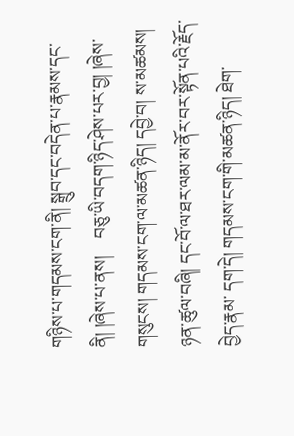གཉིས་པ་གདམས་ངག་ནི། སྒྲུབ་དང་བདེན་པ་རྣམས་དང་ནི། །ཞེས་པ་ནས།    བཅུ་ཡི་བདག་ཉིད་ཤེས་པར་བྱ། །ཞེས་གསུངས། གདམས་ངག་ལ་མཚན་ཉིད། དབྱེ་བ། ས་མཚམས། ཉན་ཚུལ་བཞི། དང་བོ་ལ་ཐར་ལམ་མ་ནོར་བར་སྟོན་པའི་རྗོད་བྱེད་རྣམ་ དག་དེ། གདམས་ངག་གི་མཚན་ཉིད། ཐེག་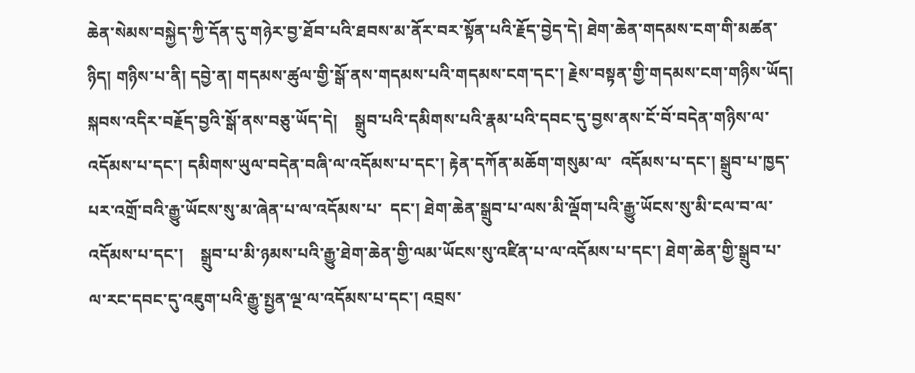ཆེན་སེམས་བསྐྱེད་ཀྱི་དོན་དུ་གཉེར་བྱ་ཐོབ་པའི་ཐབས་མ་ནོར་བར་སྟོན་པའི་རྗོད་བྱེད་དེ། ཐེག་ཆེན་གདམས་ངག་གི་མཚན་ཉིད། གཉིས་པ་ནི། དབྱེ་ན། གདམས་ཚུལ་གྱི་སྒོ་ནས་གདམས་པའི་གདམས་ངག་དང་། རྗེས་བསྟན་གྱི་གདམས་ངག་གཉིས་ཡོད། སྐབས་འདིར་བརྗོད་བྱའི་སྒོ་ནས་བཅུ་ཡོད་དེ།    སྒྲུབ་པའི་དམིགས་པའི་རྣམ་པའི་དབང་དུ་བྱས་ནས་ངོ་བོ་བདེན་གཉིས་ལ་འདོམས་པ་དང་། དམིགས་ཡུལ་བདེན་བཞི་ལ་འདོམས་པ་དང་། རྟེན་དཀོན་མཆོག་གསུམ་ལ་  འདོམས་པ་དང་། སྒྲུབ་པ་ཁྱད་པར་འགྲོ་བའི་རྒྱུ་ཡོངས་སུ་མ་ཞེན་པ་ལ་འདོམས་པ་  དང་། ཐེག་ཆེན་སྒྲུབ་པ་ལས་མི་ལྡོག་པའི་རྒྱུ་ཡོངས་སུ་མི་ངལ་བ་ལ་འདོམས་པ་དང་།    སྒྲུབ་པ་མི་ཉམས་པའི་རྒྱུ་ཐེག་ཆེན་གྱི་ལམ་ཡོངས་སུ་འཛིན་པ་ལ་འདོམས་པ་དང་། ཐེག་ཆེན་གྱི་སྒྲུབ་པ་ལ་རང་དབང་དུ་འཇུག་པའི་རྒྱུ་སྤྱན་ལྔ་ལ་འདོམས་པ་དང་། འབྲས་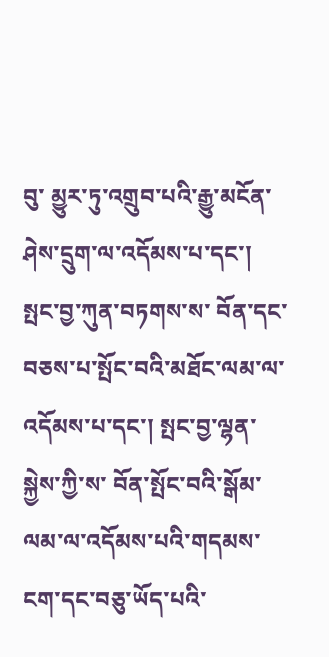བུ་ མྱུར་ཏུ་འགྲུབ་པའི་རྒྱུ་མངོན་ཤེས་དྲུག་ལ་འདོམས་པ་དང་། སྤང་བྱ་ཀུན་བཏགས་ས་ བོན་དང་བཅས་པ་སྤོང་བའི་མཐོང་ལམ་ལ་འདོམས་པ་དང་། སྤང་བྱ་ལྷན་སྐྱེས་ཀྱི་ས་ བོན་སྤོང་བའི་སྒོམ་ལམ་ལ་འདོམས་པའི་གདམས་ངག་དང་བཅུ་ཡོད་པའི་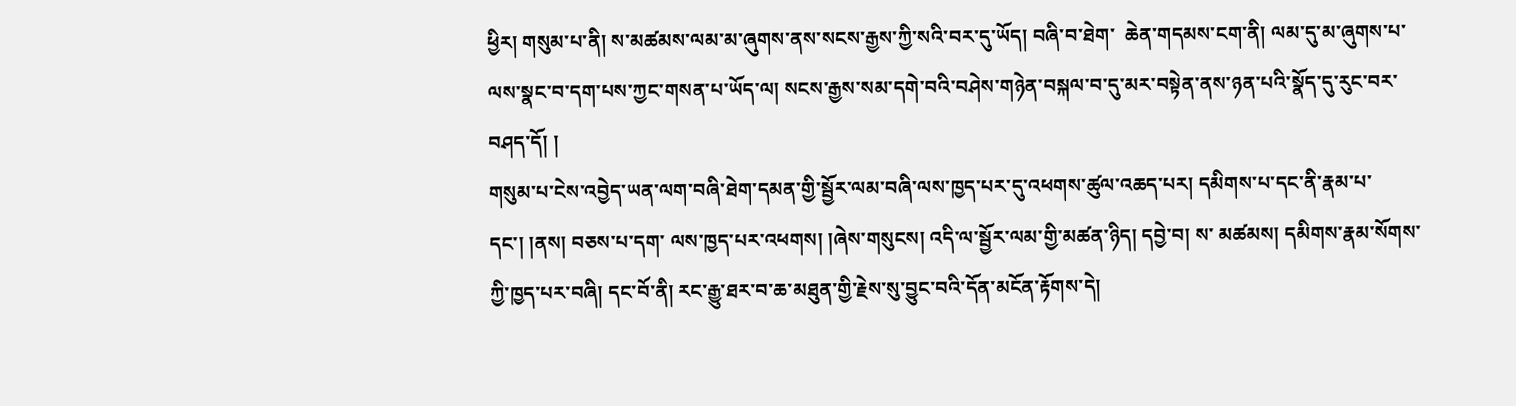ཕྱིར། གསུམ་པ་ནི། ས་མཚམས་ལམ་མ་ཞུགས་ནས་སངས་རྒྱས་ཀྱི་སའི་བར་དུ་ཡོད། བཞི་བ་ཐེག་  ཆེན་གདམས་ངག་ནི། ལམ་དུ་མ་ཞུགས་པ་ལས་སྣང་བ་དག་པས་ཀྱང་གསན་པ་ཡོད་ལ། སངས་རྒྱས་སམ་དགེ་བའི་བཤེས་གཉེན་བསྐལ་བ་དུ་མར་བསྟེན་ནས་ཉན་པའི་སྣོད་དུ་རུང་བར་བཤད་དོ། །
གསུམ་པ་ངེས་འབྱེད་ཡན་ལག་བཞི་ཐེག་དམན་གྱི་སྦྱོར་ལམ་བཞི་ལས་ཁྱད་པར་དུ་འཕགས་ཚུལ་འཆད་པར། དམིགས་པ་དང་ནི་རྣམ་པ་དང་། །ནས། བཅས་པ་དག་ ལས་ཁྱད་པར་འཕགས། །ཞེས་གསུངས། འདི་ལ་སྦྱོར་ལམ་གྱི་མཚན་ཉིད། དབྱེ་བ། ས་ མཚམས། དམིགས་རྣམ་སོགས་ཀྱི་ཁྱད་པར་བཞི། དང་བོ་ནི། རང་རྒྱུ་ཐར་བ་ཆ་མཐུན་གྱི་རྗེས་སུ་བྱུང་བའི་དོན་མངོན་རྟོགས་དེ།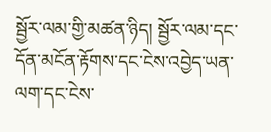སྦྱོར་ལམ་གྱི་མཚན་ཉིད། སྦྱོར་ལམ་དང་དོན་མངོན་རྟོགས་དང་ངེས་འབྱེད་ཡན་ལག་དང་ངེས་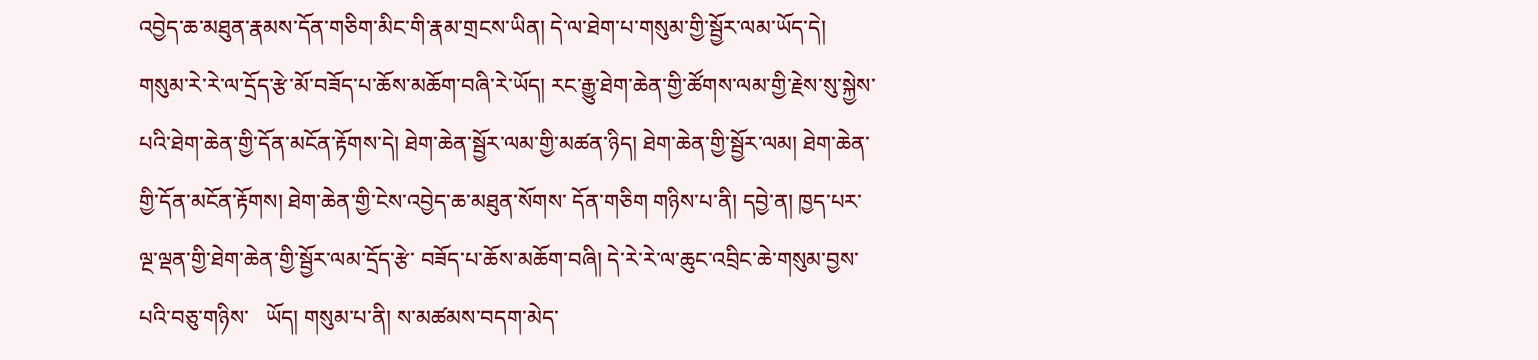འབྱེད་ཆ་མཐུན་རྣམས་དོན་གཅིག་མིང་གི་རྣམ་གྲངས་ཡིན། དེ་ལ་ཐེག་པ་གསུམ་གྱི་སྦྱོར་ལམ་ཡོད་དེ། གསུམ་རེ་རེ་ལ་དྲོད་རྩེ་མོ་བཟོད་པ་ཆོས་མཆོག་བཞི་རེ་ཡོད། རང་རྒྱུ་ཐེག་ཆེན་གྱི་ཚོགས་ལམ་གྱི་རྗེས་སུ་སྐྱེས་པའི་ཐེག་ཆེན་གྱི་དོན་མངོན་རྟོགས་དེ། ཐེག་ཆེན་སྦྱོར་ལམ་གྱི་མཚན་ཉིད། ཐེག་ཆེན་གྱི་སྦྱོར་ལམ། ཐེག་ཆེན་གྱི་དོན་མངོན་རྟོགས། ཐེག་ཆེན་གྱི་ངེས་འབྱེད་ཆ་མཐུན་སོགས་ དོན་གཅིག གཉིས་པ་ནི། དབྱེ་ན། ཁྱད་པར་ལྔ་ལྡན་གྱི་ཐེག་ཆེན་གྱི་སྦྱོར་ལམ་དྲོད་རྩེ་ བཟོད་པ་ཆོས་མཆོག་བཞི། དེ་རེ་རེ་ལ་ཆུང་འབྲིང་ཆེ་གསུམ་བྱས་པའི་བཅུ་གཉིས་   ཡོད། གསུམ་པ་ནི། ས་མཚམས་བདག་མེད་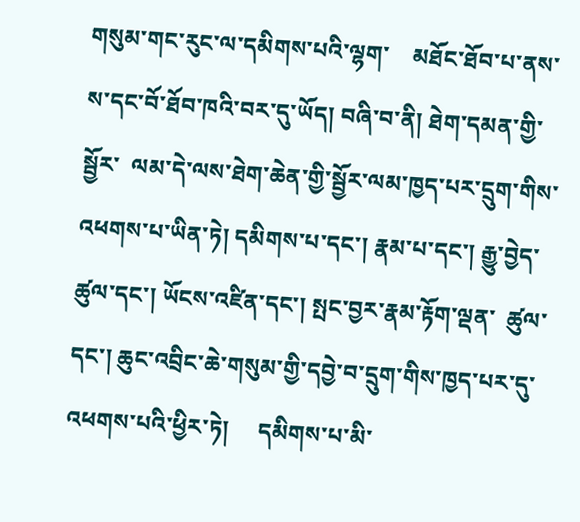གསུམ་གང་རུང་ལ་དམིགས་པའི་ལྷག་    མཐོང་ཐོབ་པ་ནས་ས་དང་བོ་ཐོབ་ཁའི་བར་དུ་ཡོད། བཞི་བ་ནི། ཐེག་དམན་གྱི་སྦྱོར་  ལམ་དེ་ལས་ཐེག་ཆེན་གྱི་སྦྱོར་ལམ་ཁྱད་པར་དྲུག་གིས་འཕགས་པ་ཡིན་ཏེ། དམིགས་པ་དང་། རྣམ་པ་དང་། རྒྱུ་བྱེད་ཚུལ་དང་། ཡོངས་འཛིན་དང་། སྤང་བྱར་རྣམ་རྟོག་ལྡན་  ཚུལ་དང་། ཆུང་འབྲིང་ཆེ་གསུམ་གྱི་དབྱེ་བ་དྲུག་གིས་ཁྱད་པར་དུ་འཕགས་པའི་ཕྱིར་ཏེ།     དམིགས་པ་མི་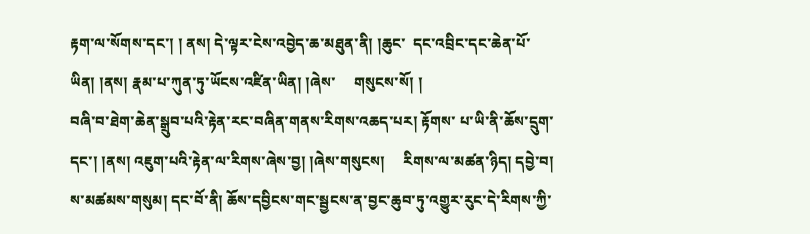རྟག་ལ་སོགས་དང་། ། ནས། དེ་ལྟར་ངེས་འབྱེད་ཆ་མཐུན་ནི། །ཆུང་  དང་འབྲིང་དང་ཆེན་པོ་ཡིན། །ནས། རྣམ་པ་ཀུན་ཏུ་ཡོངས་འཛིན་ཡིན། །ཞེས་     གསུངས་སོ། །
བཞི་བ་ཐེག་ཆེན་སྒྲུབ་པའི་རྟེན་རང་བཞིན་གནས་རིགས་འཆད་པར། རྟོགས་ པ་ཡི་ནི་ཆོས་དྲུག་དང་། །ནས། འཇུག་པའི་རྟེན་ལ་རིགས་ཞེས་བྱ། །ཞེས་གསུངས།     རིགས་ལ་མཚན་ཉིད། དབྱེ་བ། ས་མཚམས་གསུམ། དང་བོ་ནི། ཆོས་དབྱིངས་གང་སྦྱངས་ན་བྱང་ཆུབ་ཏུ་འགྱུར་རུང་དེ་རིགས་ཀྱི་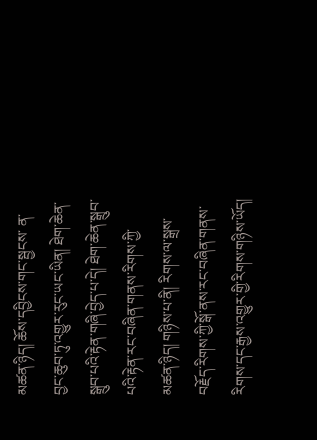མཚན་ཉིད། ཆོས་དབྱིངས་གང་སྦྱངས་ ན་བྱང་ཆུབ་ཏུ་འགྱུར་རུང་ཡང་ཡིན། ཐེག་ཆེན་སྒྲུབ་པའི་རྟེན་གཞི་བྱེད་པ་དེ། ཐེག་ཆེན་སྒྲུབ་པའི་རྟེན་རང་བཞིན་གནས་རིགས་ཀྱི་མཚན་ཉིད། གཉིས་པ་ནི། རིགས་ལ་སྒྲས་བརྗོད་རིགས་ཀྱི་སྒོ་ནས་རང་བཞིན་གནས་རིགས་དང་རྒྱས་འགྱུར་གྱི་རིགས་གཉིས་ཡོད།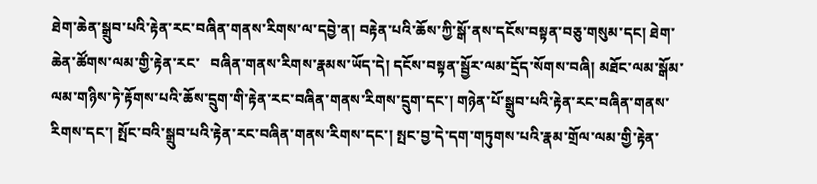ཐེག་ཆེན་སྒྲུབ་པའི་རྟེན་རང་བཞིན་གནས་རིགས་ལ་དབྱེ་ན། བརྟེན་པའི་ཆོས་ཀྱི་སྒོ་ནས་དངོས་བསྟན་བཅུ་གསུམ་དང། ཐེག་ཆེན་ཚོགས་ལམ་གྱི་རྟེན་རང་   བཞིན་གནས་རིགས་རྣམས་ཡོད་དེ། དངོས་བསྟན་སྦྱོར་ལམ་དྲོད་སོགས་བཞི། མཐོང་ལམ་སྒོམ་ལམ་གཉིས་ཏེ་རྟོགས་པའི་ཆོས་དྲུག་གི་རྟེན་རང་བཞིན་གནས་རིགས་དྲུག་དང་། གཉེན་པོ་སྒྲུབ་པའི་རྟེན་རང་བཞིན་གནས་རིགས་དང་། སྤོང་བའི་སྒྲུབ་པའི་རྟེན་རང་བཞིན་གནས་རིགས་དང་། སྤང་བྱ་དེ་དག་གཏུགས་པའི་རྣམ་གྲོལ་ལམ་གྱི་རྟེན་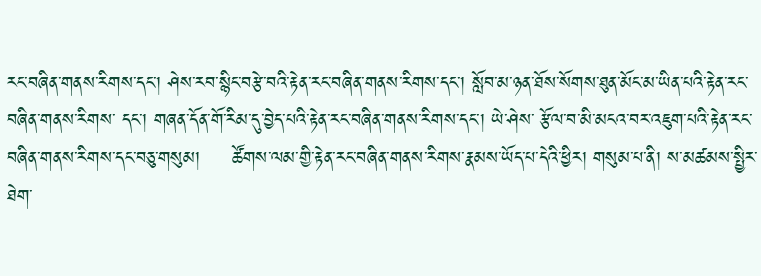རང་བཞིན་གནས་རིགས་དང་། ཤེས་རབ་སྙིང་བརྩེ་བའི་རྟེན་རང་བཞིན་གནས་རིགས་དང་། སློབ་མ་ཉན་ཐོས་སོགས་ཐུན་མོང་མ་ཡིན་པའི་རྟེན་རང་བཞིན་གནས་རིགས་ དང་། གཞན་དོན་གོ་རིམ་དུ་བྱེད་པའི་རྟེན་རང་བཞིན་གནས་རིགས་དང་། ཡེ་ཤེས་ རྩོལ་བ་མི་མངའ་བར་འཇུག་པའི་རྟེན་རང་བཞིན་གནས་རིགས་དང་བཅུ་གསུམ།     ཚོགས་ལམ་གྱི་རྟེན་རང་བཞིན་གནས་རིགས་རྣམས་ཡོད་པ་དེའི་ཕྱིར། གསུམ་པ་ནི། ས་མཚམས་སྤྱིར་ཐེག་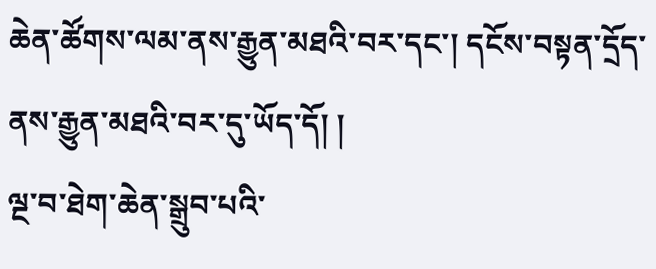ཆེན་ཚོགས་ལམ་ནས་རྒྱུན་མཐའི་བར་དང་། དངོས་བསྟན་དྲོད་ནས་རྒྱུན་མཐའི་བར་དུ་ཡོད་དོ། །
ལྔ་བ་ཐེག་ཆེན་སྒྲུབ་པའི་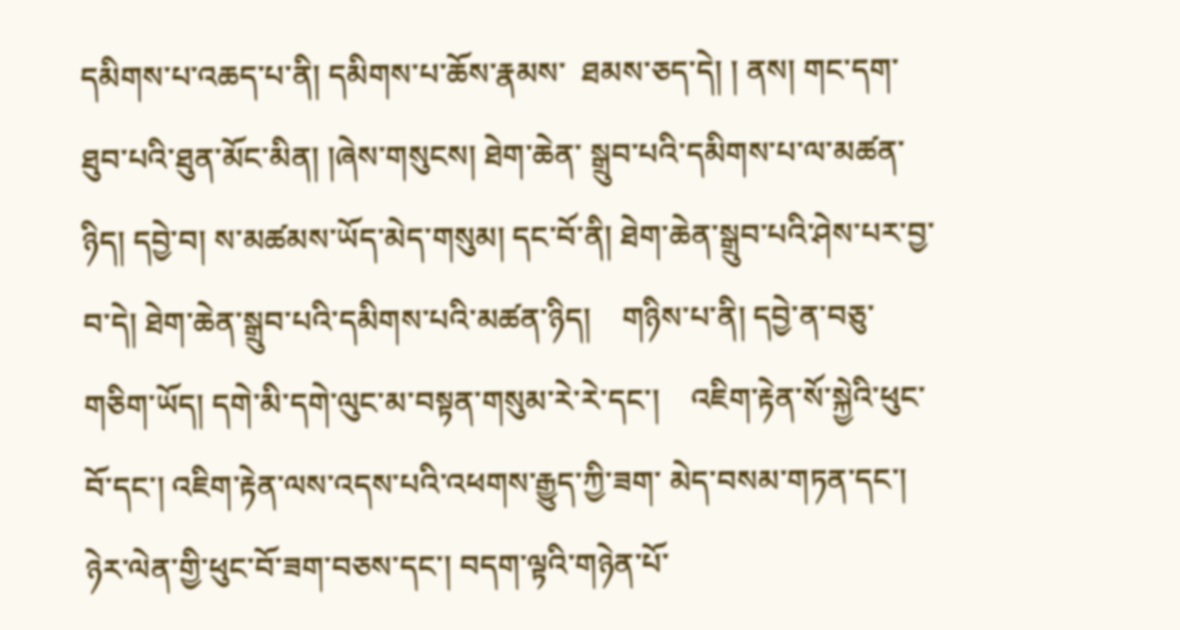དམིགས་པ་འཆད་པ་ནི། དམིགས་པ་ཆོས་རྣམས་  ཐམས་ཅད་དེ། ། ནས། གང་དག་ཐུབ་པའི་ཐུན་མོང་མིན། །ཞེས་གསུངས། ཐེག་ཆེན་ སྒྲུབ་པའི་དམིགས་པ་ལ་མཚན་ཉིད། དབྱེ་བ། ས་མཚམས་ཡོད་མེད་གསུམ། དང་བོ་ནི། ཐེག་ཆེན་སྒྲུབ་པའི་ཤེས་པར་བྱ་བ་དེ། ཐེག་ཆེན་སྒྲུབ་པའི་དམིགས་པའི་མཚན་ཉིད།    གཉིས་པ་ནི། དབྱེ་ན་བཅུ་གཅིག་ཡོད། དགེ་མི་དགེ་ལུང་མ་བསྟན་གསུམ་རེ་རེ་དང་།    འཇིག་རྟེན་སོ་སྐྱེའི་ཕུང་བོ་དང་། འཇིག་རྟེན་ལས་འདས་པའི་འཕགས་རྒྱུད་ཀྱི་ཟག་ མེད་བསམ་གཏན་དང་། ཉེར་ལེན་གྱི་ཕུང་བོ་ཟག་བཅས་དང་། བདག་ལྟའི་གཉེན་པོ་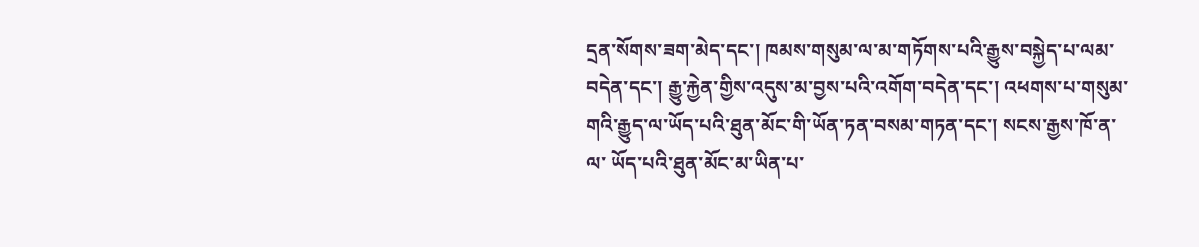དྲན་སོགས་ཟག་མེད་དང་། ཁམས་གསུམ་ལ་མ་གཏོགས་པའི་རྒྱུས་བསྐྱེད་པ་ལམ་   བདེན་དང་། རྒྱུ་རྐྱེན་གྱིས་འདུས་མ་བྱས་པའི་འགོག་བདེན་དང་། འཕགས་པ་གསུམ་ གའི་རྒྱུད་ལ་ཡོད་པའི་ཐུན་མོང་གི་ཡོན་ཏན་བསམ་གཏན་དང་། སངས་རྒྱས་ཁོ་ན་ལ་ ཡོད་པའི་ཐུན་མོང་མ་ཡིན་པ་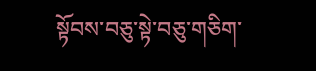སྟོབས་བཅུ་སྟེ་བཅུ་གཅིག་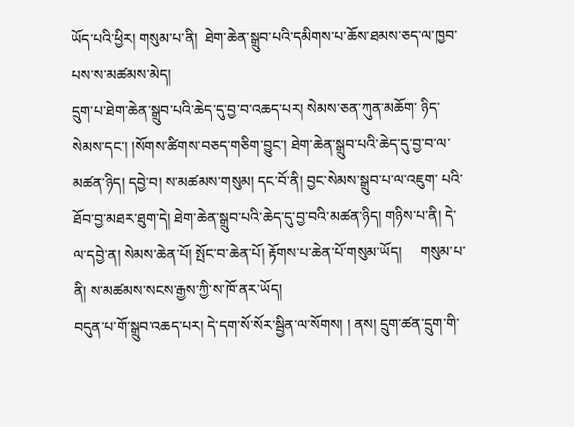ཡོད་པའི་ཕྱིར། གསུམ་པ་ནི།  ཐེག་ཆེན་སྒྲུབ་པའི་དམིགས་པ་ཆོས་ཐམས་ཅད་ལ་ཁྱབ་པས་ས་མཚམས་མེད།
དྲུག་པ་ཐེག་ཆེན་སྒྲུབ་པའི་ཆེད་དུ་བྱ་བ་འཆད་པར། སེམས་ཅན་ཀུན་མཆོག་ ཉིད་སེམས་དང་། །སོགས་ཚིགས་བཅད་གཅིག་བྱུང་། ཐེག་ཆེན་སྒྲུབ་པའི་ཆེད་དུ་བྱ་བ་ལ་མཚན་ཉིད། དབྱེ་བ། ས་མཚམས་གསུམ། དང་བོ་ནི། བྱང་སེམས་སྒྲུབ་པ་ལ་འཇུག་ པའི་ཐོབ་བྱ་མཐར་ཐུག་དེ། ཐེག་ཆེན་སྒྲུབ་པའི་ཆེད་དུ་བྱ་བའི་མཚན་ཉིད། གཉིས་པ་ནི། དེ་ལ་དབྱེ་ན། སེམས་ཆེན་པོ། སྤོང་བ་ཆེན་པོ། རྟོགས་པ་ཆེན་པོ་གསུམ་ཡོད།     གསུམ་པ་ནི། ས་མཚམས་སངས་རྒྱས་ཀྱི་ས་ཁོ་ནར་ཡོད།
བདུན་པ་གོ་སྒྲུབ་འཆད་པར། དེ་དག་སོ་སོར་སྦྱིན་ལ་སོགས། ། ནས། དྲུག་ཚན་དྲུག་གི་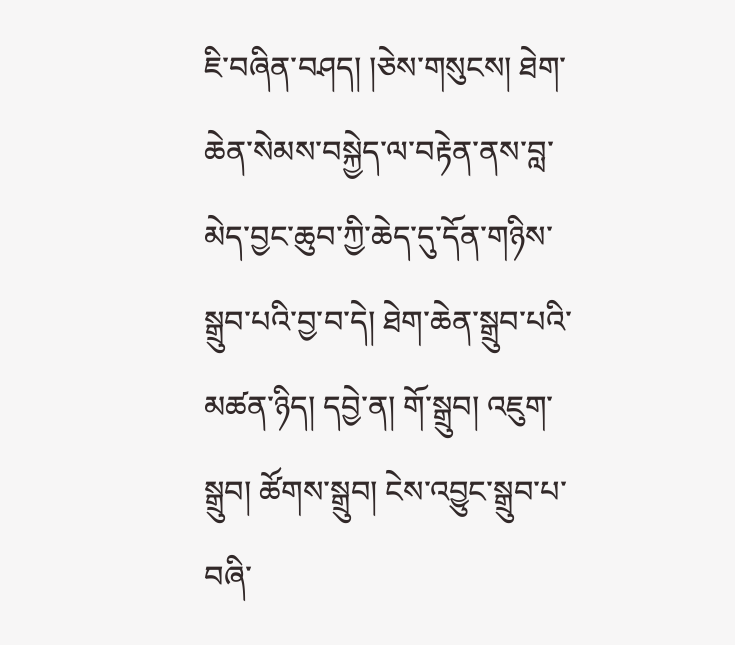ཇི་བཞིན་བཤད། །ཅེས་གསུངས། ཐེག་ཆེན་སེམས་བསྐྱེད་ལ་བརྟེན་ནས་བླ་ མེད་བྱང་ཆུབ་ཀྱི་ཆེད་དུ་དོན་གཉིས་སྒྲུབ་པའི་བྱ་བ་དེ། ཐེག་ཆེན་སྒྲུབ་པའི་མཚན་ཉིད། དབྱེ་ན། གོ་སྒྲུབ། འཇུག་སྒྲུབ། ཚོགས་སྒྲུབ། ངེས་འབྱུང་སྒྲུབ་པ་བཞི་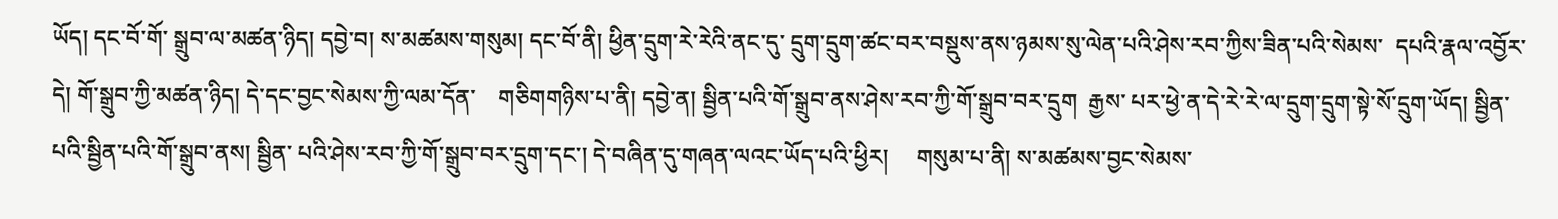ཡོད། དང་བོ་གོ་ སྒྲུབ་ལ་མཚན་ཉིད། དབྱེ་བ། ས་མཚམས་གསུམ། དང་བོ་ནི། ཕྱིན་དྲུག་རེ་རེའི་ནང་དུ་ དྲུག་དྲུག་ཚང་བར་བསྡུས་ནས་ཉམས་སུ་ལེན་པའི་ཤེས་རབ་ཀྱིས་ཟིན་པའི་སེམས་  དཔའི་རྣལ་འབྱོར་དེ། གོ་སྒྲུབ་ཀྱི་མཚན་ཉིད། དེ་དང་བྱང་སེམས་ཀྱི་ལམ་དོན་    གཅིགགཉིས་པ་ནི། དབྱེ་ན། སྦྱིན་པའི་གོ་སྒྲུབ་ནས་ཤེས་རབ་ཀྱི་གོ་སྒྲུབ་བར་དྲུག  རྒྱས་ པར་ཕྱེ་ན་དེ་རེ་རེ་ལ་དྲུག་དྲུག་སྟེ་སོ་དྲུག་ཡོད། སྦྱིན་པའི་སྦྱིན་པའི་གོ་སྒྲུབ་ནས། སྦྱིན་ པའི་ཤེས་རབ་ཀྱི་གོ་སྒྲུབ་བར་དྲུག་དང་། དེ་བཞིན་དུ་གཞན་ལའང་ཡོད་པའི་ཕྱིར།     གསུམ་པ་ནི། ས་མཚམས་བྱང་སེམས་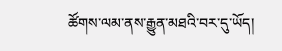ཚོགས་ལམ་ནས་རྒྱུན་མཐའི་བར་དུ་ཡོད།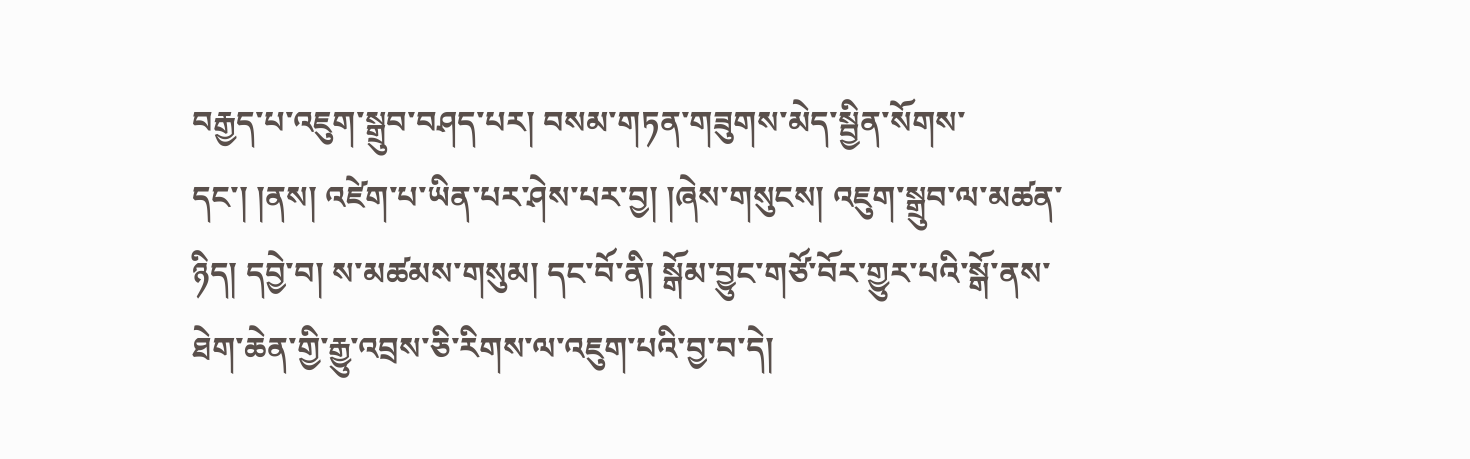བརྒྱད་པ་འཇུག་སྒྲུབ་བཤད་པར། བསམ་གཏན་གཟུགས་མེད་སྦྱིན་སོགས་  དང་། །ནས། འཛེག་པ་ཡིན་པར་ཤེས་པར་བྱ། །ཞེས་གསུངས། འཇུག་སྒྲུབ་ལ་མཚན་ ཉིད། དབྱེ་བ། ས་མཚམས་གསུམ། དང་བོ་ནི། སྒོམ་བྱུང་གཙོ་བོར་གྱུར་པའི་སྒོ་ནས་ཐེག་ཆེན་གྱི་རྒྱུ་འབྲས་ཅི་རིགས་ལ་འཇུག་པའི་བྱ་བ་དེ།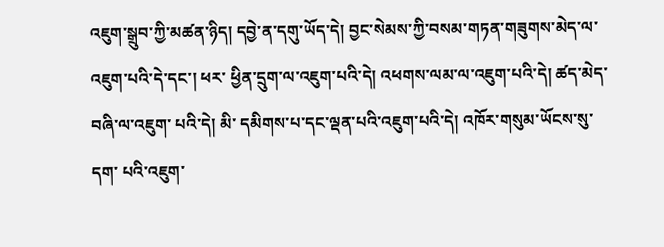འཇུག་སྒྲུབ་ཀྱི་མཚན་ཉིད། དབྱེ་ན་དགུ་ཡོད་དེ། བྱང་སེམས་ཀྱི་བསམ་གཏན་གཟུགས་མེད་ལ་འཇུག་པའི་དེ་དང་། ཕར་ ཕྱིན་དྲུག་ལ་འཇུག་པའི་དེ། འཕགས་ལམ་ལ་འཇུག་པའི་དེ། ཚད་མེད་བཞི་ལ་འཇུག་ པའི་དེ། མི་ དམིགས་པ་དང་ལྡན་པའི་འཇུག་པའི་དེ། འཁོར་གསུམ་ཡོངས་སུ་དག་ པའི་འཇུག་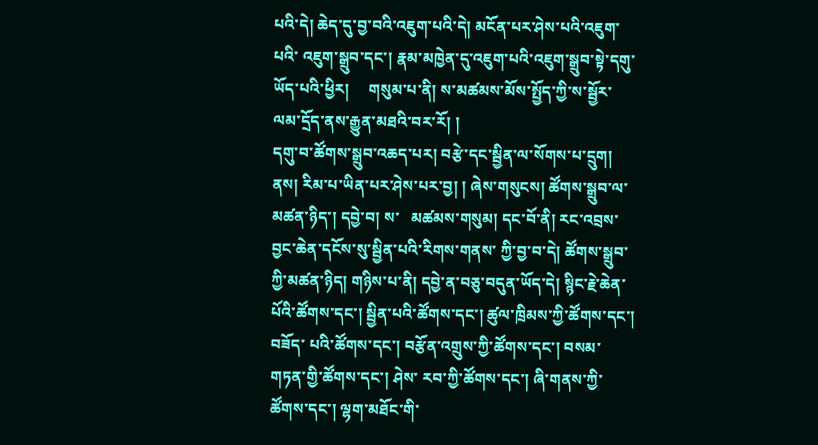པའི་དེ། ཆེད་དུ་བྱ་བའི་འཇུག་པའི་དེ། མངོན་པར་ཤེས་པའི་འཇུག་པའི་ འཇུག་སྒྲུབ་དང་། རྣམ་མཁྱེན་དུ་འཇུག་པའི་འཇུག་སྒྲུབ་སྟེ་དགུ་ཡོད་པའི་ཕྱིར།     གསུམ་པ་ནི། ས་མཚམས་མོས་སྤྱོད་ཀྱི་ས་སྦྱོར་ལམ་དྲོད་ནས་རྒྱུན་མཐའི་བར་རོ། །
དགུ་བ་ཚོགས་སྒྲུབ་འཆད་པར། བརྩེ་དང་སྦྱིན་ལ་སོགས་པ་དྲུག། ནས། རིམ་པ་ཡིན་པར་ཤེས་པར་བྱ། ། ཞེས་གསུངས། ཚོགས་སྒྲུབ་ལ་མཚན་ཉིད་། དབྱེ་བ། ས་   མཚམས་གསུམ། དང་བོ་ནི། རང་འབྲས་བྱང་ཆེན་དངོས་སུ་སྦྱིན་པའི་རིགས་གནས་ ཀྱི་བྱ་བ་དེ། ཚོགས་སྒྲུབ་ཀྱི་མཚན་ཉིད། གཉིས་པ་ནི། དབྱེ་ན་བཅུ་བདུན་ཡོད་དེ། སྙིང་རྗེ་ཆེན་པོའི་ཚོགས་དང་། སྦྱིན་པའི་ཚོགས་དང་། ཚུལ་ཁྲིམས་ཀྱི་ཚོགས་དང་། བཟོད་ པའི་ཚོགས་དང་། བརྩོན་འགྲུས་ཀྱི་ཚོགས་དང་། བསམ་གཏན་གྱི་ཚོགས་དང་། ཤེས་ རབ་ཀྱི་ཚོགས་དང་། ཞི་གནས་ཀྱི་ཚོགས་དང་། ལྷག་མཐོང་གི་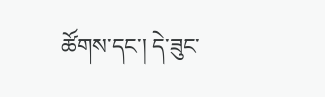ཚོགས་དང་། དེ་ཟུང་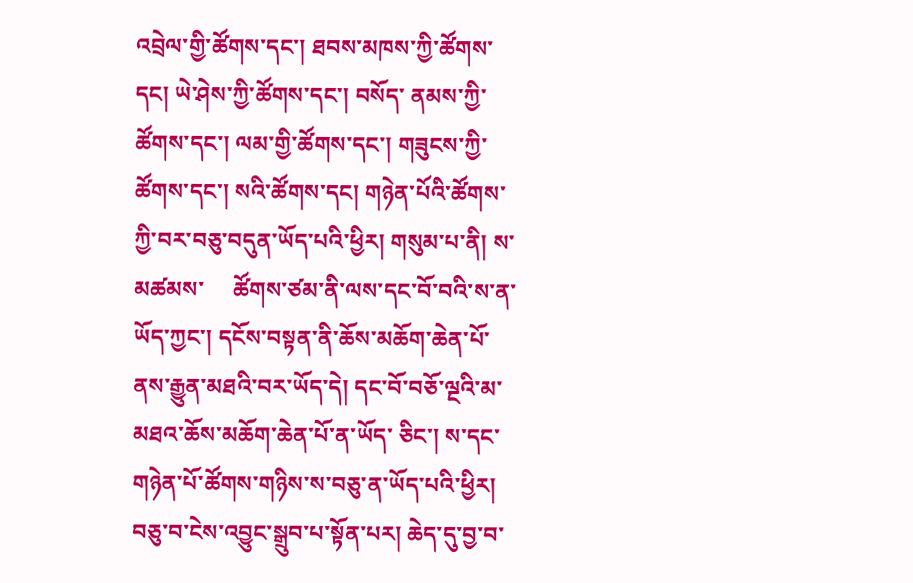འབྲེལ་གྱི་ཚོགས་དང་། ཐབས་མཁས་ཀྱི་ཚོགས་དང། ཡེ་ཤེས་ཀྱི་ཚོགས་དང་། བསོད་ ནམས་ཀྱི་ཚོགས་དང་། ལམ་གྱི་ཚོགས་དང་། གཟུངས་ཀྱི་ཚོགས་དང་། སའི་ཚོགས་དང། གཉེན་པོའི་ཚོགས་ཀྱི་བར་བཅུ་བདུན་ཡོད་པའི་ཕྱིར། གསུམ་པ་ནི། ས་མཚམས་     ཚོགས་ཙམ་ནི་ལས་དང་བོ་བའི་ས་ན་ཡོད་ཀྱང་། དངོས་བསྟན་ནི་ཆོས་མཆོག་ཆེན་པོ་ ནས་རྒྱུན་མཐའི་བར་ཡོད་དེ། དང་བོ་བཅོ་ལྔའི་མ་མཐའ་ཆོས་མཆོག་ཆེན་པོ་ན་ཡོད་ ཅིང་། ས་དང་གཉེན་པོ་ཚོགས་གཉིས་ས་བཅུ་ན་ཡོད་པའི་ཕྱིར།
བཅུ་བ་ངེས་འབྱུང་སྒྲུབ་པ་སྟོན་པར། ཆེད་དུ་བྱ་བ་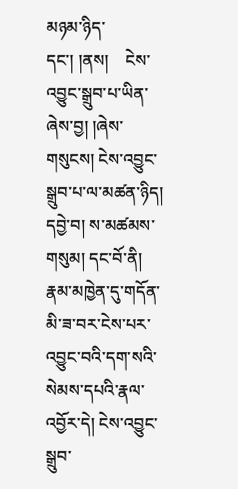མཉམ་ཉིད་དང་། །ནས།    ངེས་འབྱུང་སྒྲུབ་པ་ཡིན་ཞེས་བྱ། །ཞེས་གསུངས། ངེས་འབྱུང་སྒྲུབ་པ་ལ་མཚན་ཉིད།    དབྱེ་བ། ས་མཚམས་གསུམ། དང་བོ་ནི། རྣམ་མཁྱེན་དུ་གདོན་མི་ཟ་བར་ངེས་པར་  འབྱུང་བའི་དག་སའི་སེམས་དཔའི་རྣལ་འབྱོར་དེ། ངེས་འབྱུང་སྒྲུབ་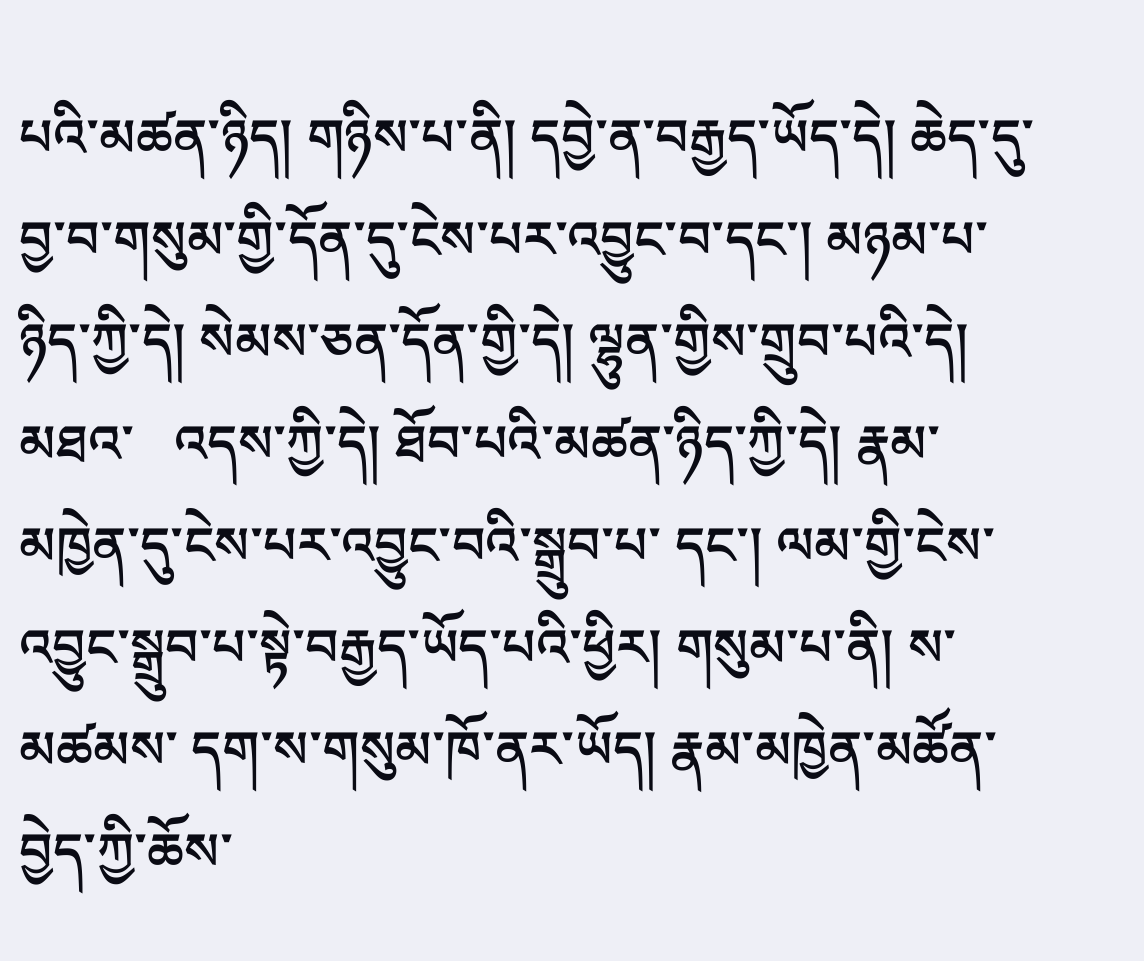པའི་མཚན་ཉིད། གཉིས་པ་ནི། དབྱེ་ན་བརྒྱད་ཡོད་དེ། ཆེད་དུ་བྱ་བ་གསུམ་གྱི་དོན་དུ་ངེས་པར་འབྱུང་བ་དང་། མཉམ་པ་ཉིད་ཀྱི་དེ། སེམས་ཅན་དོན་གྱི་དེ། ལྷུན་གྱིས་གྲུབ་པའི་དེ། མཐའ་   འདས་ཀྱི་དེ། ཐོབ་པའི་མཚན་ཉིད་ཀྱི་དེ། རྣམ་མཁྱེན་དུ་ངེས་པར་འབྱུང་བའི་སྒྲུབ་པ་ དང་། ལམ་གྱི་ངེས་འབྱུང་སྒྲུབ་པ་སྟེ་བརྒྱད་ཡོད་པའི་ཕྱིར། གསུམ་པ་ནི། ས་མཚམས་ དག་ས་གསུམ་ཁོ་ནར་ཡོད། རྣམ་མཁྱེན་མཚོན་བྱེད་ཀྱི་ཆོས་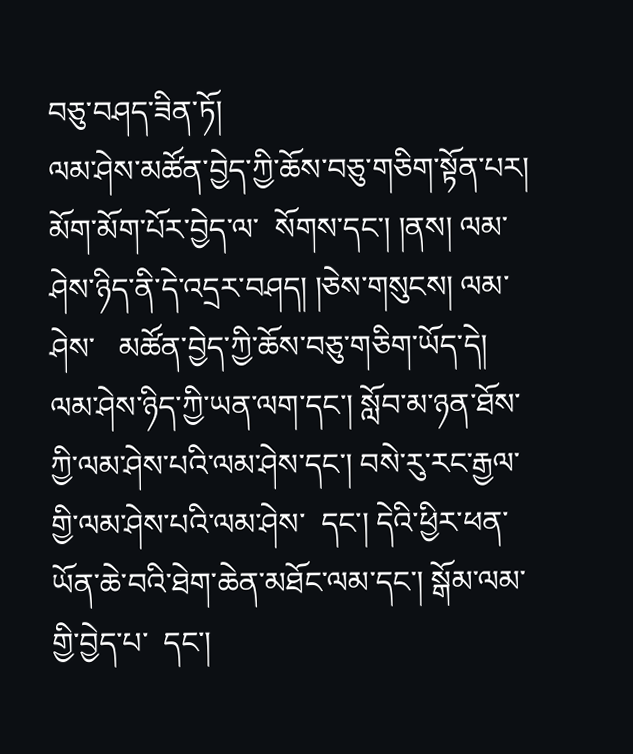བཅུ་བཤད་ཟིན་ཏོ།
ལམ་ཤེས་མཚོན་བྱེད་ཀྱི་ཆོས་བཅུ་གཅིག་སྟོན་པར། མོག་མོག་པོར་བྱེད་ལ་  སོགས་དང་། །ནས། ལམ་ཤེས་ཉིད་ནི་དེ་འདྲར་བཤད། །ཅེས་གསུངས། ལམ་ཤེས་   མཚོན་བྱེད་ཀྱི་ཆོས་བཅུ་གཅིག་ཡོད་དེ། ལམ་ཤེས་ཉིད་ཀྱི་ཡན་ལག་དང་། སློབ་མ་ཉན་ཐོས་ཀྱི་ལམ་ཤེས་པའི་ལམ་ཤེས་དང་། བསེ་རུ་རང་རྒྱལ་གྱི་ལམ་ཤེས་པའི་ལམ་ཤེས་  དང་། དེའི་ཕྱིར་ཕན་ཡོན་ཆེ་བའི་ཐེག་ཆེན་མཐོང་ལམ་དང་། སྒོམ་ལམ་གྱི་བྱེད་པ་  དང་།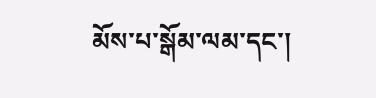མོས་པ་སྒོམ་ལམ་དང་།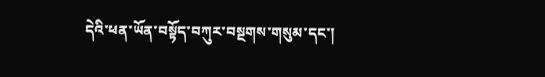དེའི་ཕན་ཡོན་བསྟོད་བཀུར་བསྔགས་གསུམ་དང་།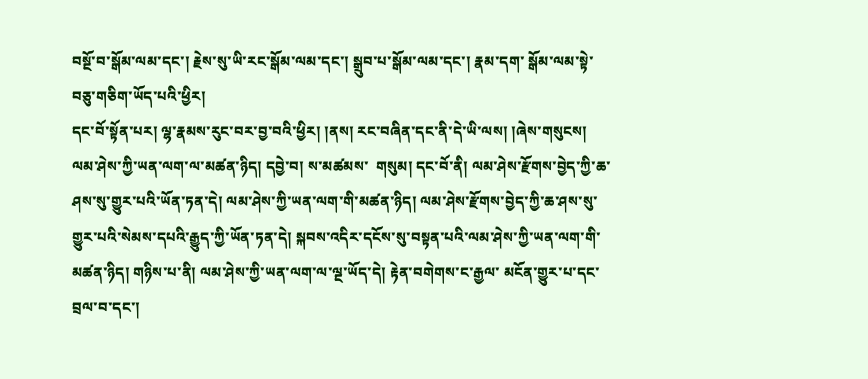བསྔོ་བ་སྒོམ་ལམ་དང་། རྗེས་སུ་ཡི་རང་སྒོམ་ལམ་དང་། སྒྲུབ་པ་སྒོམ་ལམ་དང་། རྣམ་དག་ སྒོམ་ལམ་སྟེ་བཅུ་གཅིག་ཡོད་པའི་ཕྱིར།
དང་བོ་སྟོན་པར། ལྷ་རྣམས་རུང་བར་བྱ་བའི་ཕྱིར། །ནས། རང་བཞིན་དང་ནི་དེ་ཡི་ལས། །ཞེས་གསུངས། ལམ་ཤེས་ཀྱི་ཡན་ལག་ལ་མཚན་ཉིད། དབྱེ་བ། ས་མཚམས་  གསུམ། དང་བོ་ནི། ལམ་ཤེས་རྫོགས་བྱེད་ཀྱི་ཆ་ཤས་སུ་གྱུར་པའི་ཡོན་ཏན་དེ། ལམ་ཤེས་ཀྱི་ཡན་ལག་གི་མཚན་ཉིད། ལམ་ཤེས་རྫོགས་བྱེད་ཀྱི་ཆ་ཤས་སུ་གྱུར་པའི་སེམས་དཔའི་རྒྱུད་ཀྱི་ཡོན་ཏན་དེ། སྐབས་འདིར་དངོས་སུ་བསྟན་པའི་ལམ་ཤེས་ཀྱི་ཡན་ལག་གི་  མཚན་ཉིད། གཉིས་པ་ནི། ལམ་ཤེས་ཀྱི་ཡན་ལག་ལ་ལྔ་ཡོད་དེ། རྟེན་བགེགས་ང་རྒྱལ་ མངོན་གྱུར་པ་དང་བྲལ་བ་དང་།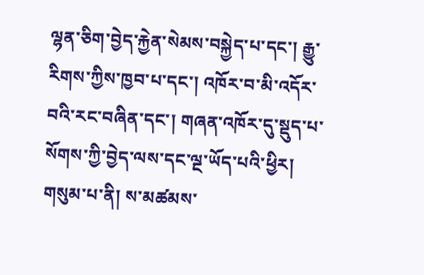ལྷན་ཅིག་བྱེད་རྐྱེན་སེམས་བསྐྱེད་པ་དང་། རྒྱུ་རིགས་ཀྱིས་ཁྱབ་པ་དང་། འཁོར་བ་མི་འདོར་བའི་རང་བཞིན་དང་། གཞན་འཁོར་དུ་སྡུད་པ་སོགས་ཀྱི་བྱེད་ལས་དང་ལྔ་ཡོད་པའི་ཕྱིར། གསུམ་པ་ནི། ས་མཚམས་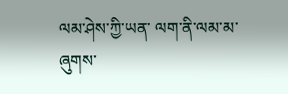ལམ་ཤེས་ཀྱི་ཡན་ ལག་ནི་ལམ་མ་ཞུགས་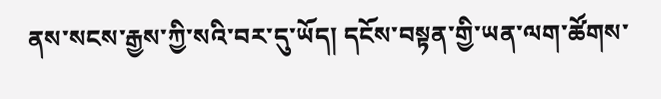ནས་སངས་རྒྱས་ཀྱི་སའི་བར་དུ་ཡོད། དངོས་བསྟན་གྱི་ཡན་ལག་ཚོགས་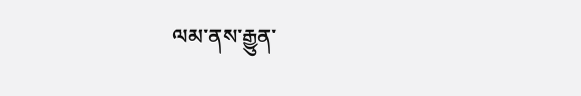ལམ་ནས་རྒྱུན་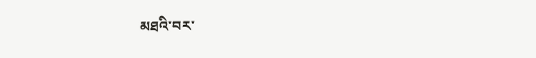མཐའི་བར་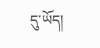དུ་ཡོད།